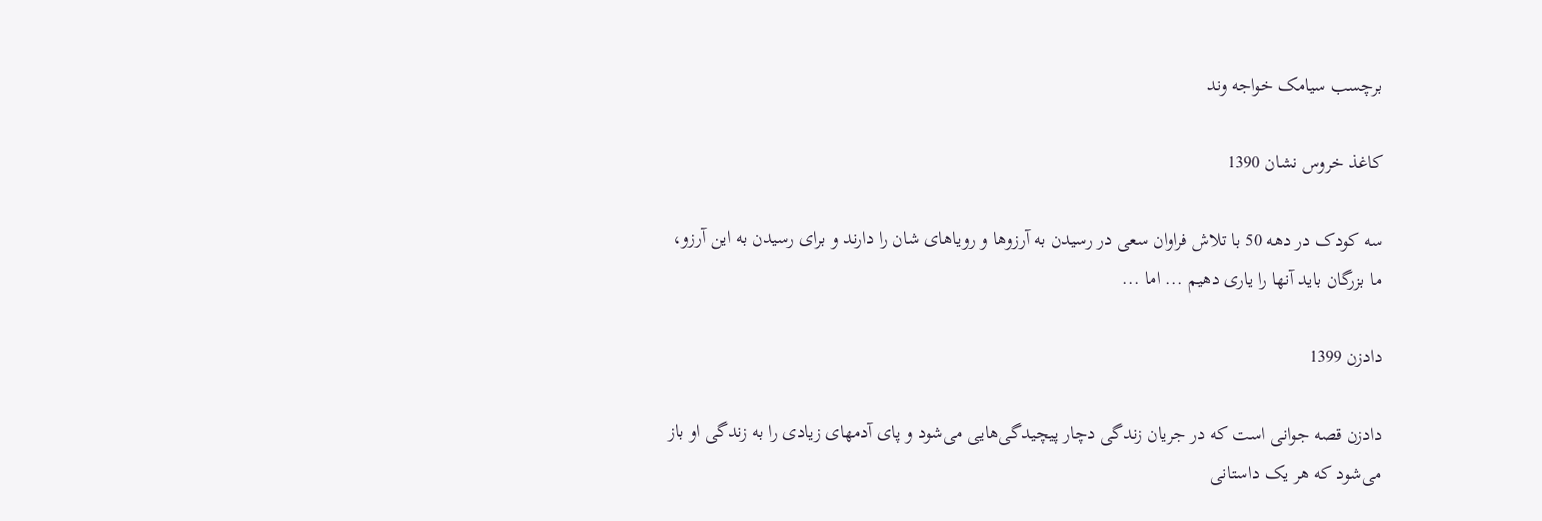برچسب سیامک خواجه وند

کاغذ خروس نشان 1390

سه کودک در دهه 50 با تلاش فراوان سعی در رسیدن به آرزوها و رویاهای شان را دارند و برای رسیدن به این آرزو، ما بزرگان باید آنها را یاری دهیم ... اما ...

دادزن 1399

دادزن قصه جوانی است که در جریان زندگی دچار پیچیدگی‌هایی می‌شود و پای آدمهای زیادی را به زندگی او باز می‌شود که هر یک داستانی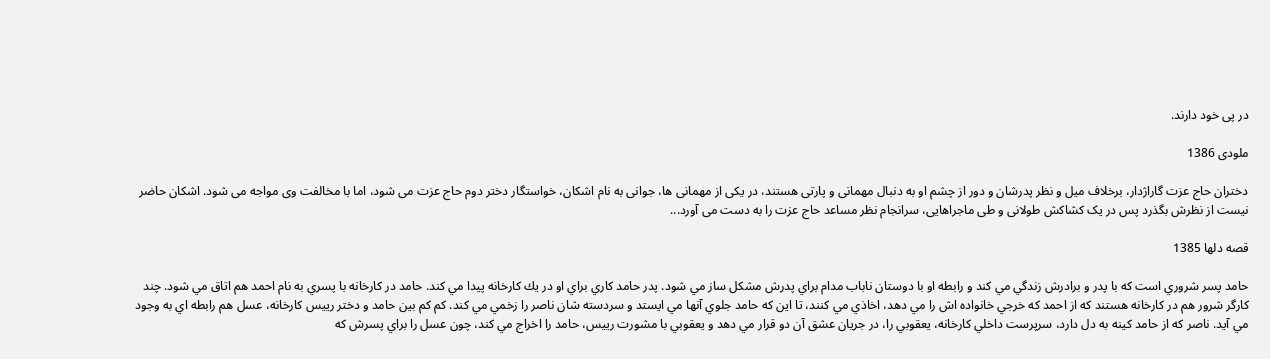در پی خود دارند.

ملودی 1386

دختران حاج عزت گاراژدار، برخلاف میل و نظر پدرشان و دور از چشم او به دنبال مهمانی و پارتی هستند، در یکی از مهمانی ها، جوانی به نام اشکان، خواستگار دختر دوم حاج عزت می شود، اما با مخالفت وی مواجه می شود. اشکان حاضر نیست از نظرش بگذرد پس در یک کشاکش طولانی و طی ماجراهایی، سرانجام نظر مساعد حاج عزت را به دست می آورد...

قصه دلها 1385

حامد پسر شروري است كه با پدر و برادرش زندگي مي كند و رابطه او با دوستان ناباب مدام براي پدرش مشكل ساز مي شود. پدر حامد كاري براي او در يك كارخانه پيدا مي كند. حامد در كارخانه با پسري به نام احمد هم اتاق مي شود. چند كارگر شرور هم در كارخانه هستند كه از احمد كه خرجي خانواده اش را مي دهد، اخاذي مي كنند، تا اين كه حامد جلوي آنها مي ايستد و سردسته شان ناصر را زخمي مي كند. كم كم بين حامد و دختر رييس كارخانه، عسل هم رابطه اي به وجود مي آيد. ناصر كه از حامد كينه به دل دارد، سرپرست داخلي كارخانه، يعقوبي را، در جريان عشق آن دو قرار مي دهد و يعقوبي با مشورت رييس، حامد را اخراج مي كند، چون عسل را براي پسرش كه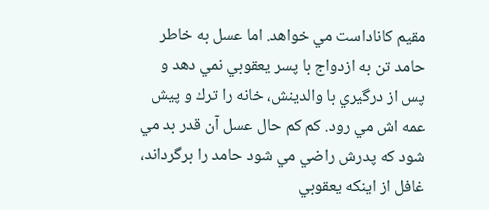مقيم كاناداست مي خواهد. اما عسل به خاطر حامد تن به ازدواج با پسر يعقوبي نمي دهد و پس از درگيري با والدينش، خانه را ترك و پيش عمه اش مي رود. كم كم حال عسل آن قدر بد مي شود كه پدرش راضي مي شود حامد را برگرداند، غافل از اينكه يعقوبي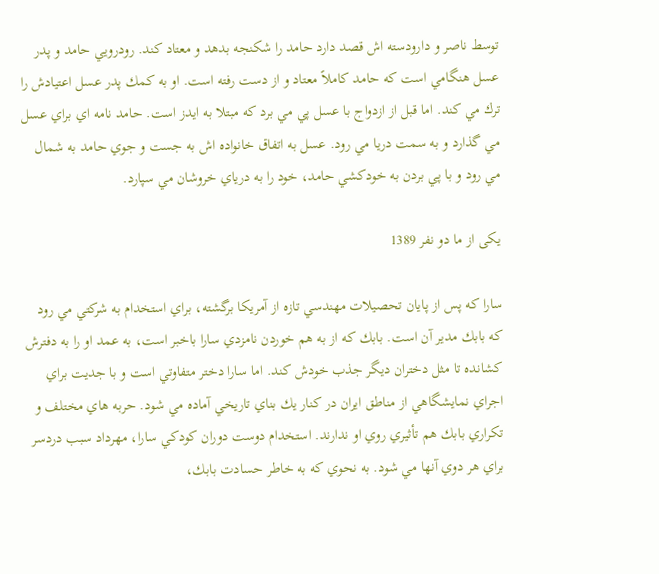توسط ناصر و دارودسته اش قصد دارد حامد را شكنجه بدهد و معتاد كند. رودرويي حامد و پدر عسل هنگامي است كه حامد كاملاً معتاد و از دست رفته است. او به كمك پدر عسل اعتيادش را ترك مي كند. اما قبل از ازدواج با عسل پي مي برد كه مبتلا به ايدز است. حامد نامه اي براي عسل مي گذارد و به سمت دريا مي رود. عسل به اتفاق خانواده اش به جست و جوي حامد به شمال مي رود و با پي بردن به خودكشي حامد، خود را به درياي خروشان مي سپارد.

یکی از ما دو نفر 1389

سارا كه پس از پايان تحصيلات مهندسي تازه از آمريكا برگشته، براي استخدام به شركتي مي رود كه بابك مدير آن است. بابك كه از به هم خوردن نامزدي سارا باخبر است، به عمد او را به دفترش كشانده تا مثل دختران ديگر جذب خودش كند. اما سارا دختر متفاوتي است و با جديت براي اجراي نمايشگاهي از مناطق ايران در كنار يك بناي تاريخي آماده مي شود. حربه هاي مختلف و تكراري بابك هم تأثيري روي او ندارند. استخدام دوست دوران كودكي سارا، مهرداد سبب دردسر براي هر دوي آنها مي شود. به نحوي كه به خاطر حسادت بابك،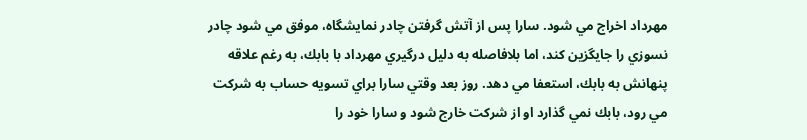مهرداد اخراج مي شود. سارا پس از آتش گرفتن چادر نمايشگاه، موفق مي شود چادر نسوزي را جايگزين كند، اما بلافاصله به دليل درگيري مهرداد با بابك، به رغم علاقه پنهانش به بابك، استعفا مي دهد. روز بعد وقتي سارا براي تسويه حساب به شركت مي رود، بابك نمي گذارد او از شركت خارج شود و سارا خود را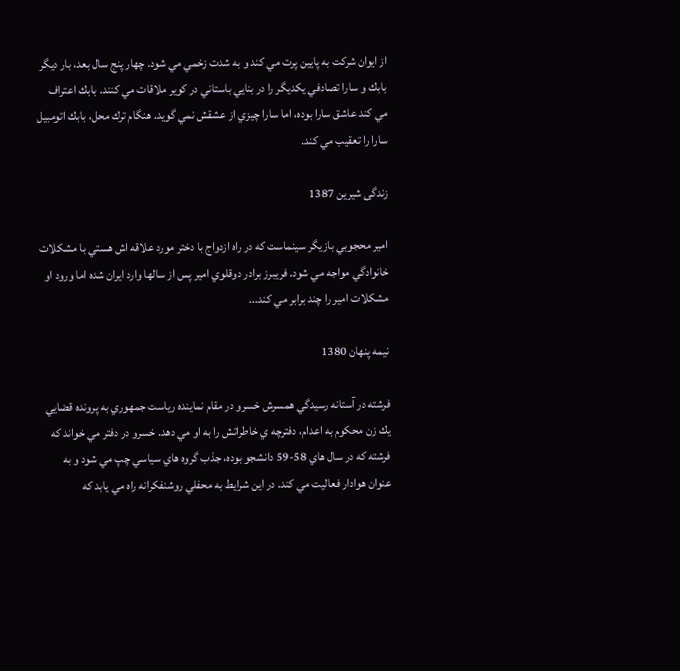از ايوان شركت به پايين پرت مي كند و به شدت زخمي مي شود. چهار پنج سال بعد، بار ديگر بابك و سارا تصادفي يكديگر را در بنايي باستاني در كوير ملاقات مي كنند. بابك اعتراف مي كند عاشق سارا بوده، اما سارا چيزي از عشقش نمي گويد. هنگام ترك محل، بابك اتومبيل سارا را تعقيب مي كند.

زندگی شیرین 1387

امير محجوبي بازيگر سينماست كه در راه ازدواج با دختر مورد علاقه اش هستي با مشكلات خانوادگي مواجه مي شود. فريبرز برادر دوقلوي امير پس از سالها وارد ايران شده اما ورود او مشكلات امير را چند برابر مي كند...

نیمه پنهان 1380

فرشته در آستانه رسيدگي همسرش خسرو در مقام نماينده رياست جمهوري به پرونده قضايي يك زن محكوم به اعدام، دفترچه ي خاطراتش را به او مي دهد. خسرو در دفتر مي خواند كه فرشته كه در سال هاي 58-59 دانشجو بوده، جذب گروه هاي سياسي چپ مي شود و به عنوان هوادار فعاليت مي كند. در اين شرايط به محفلي روشنفكرانه راه مي يابد كه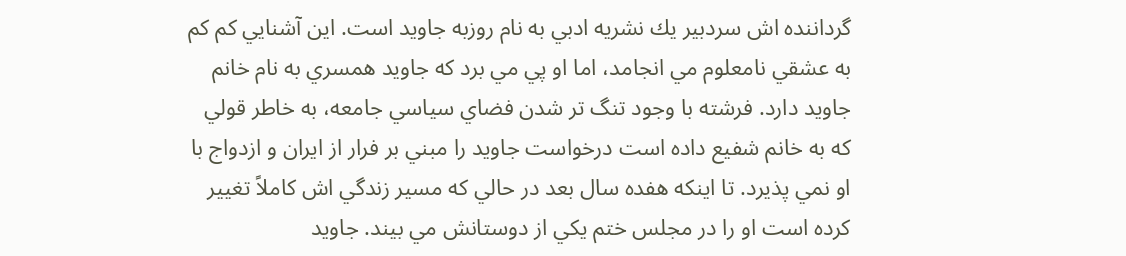گرداننده اش سردبير يك نشريه ادبي به نام روزبه جاويد است. اين آشنايي كم كم به عشقي نامعلوم مي انجامد، اما او پي مي برد كه جاويد همسري به نام خانم جاويد دارد. فرشته با وجود تنگ تر شدن فضاي سياسي جامعه، به خاطر قولي كه به خانم شفيع داده است درخواست جاويد را مبني بر فرار از ايران و ازدواج با او نمي پذيرد. تا اينكه هفده سال بعد در حالي كه مسير زندگي اش كاملاً تغيير كرده است او را در مجلس ختم يكي از دوستانش مي بيند. جاويد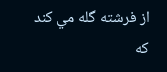از فرشته گله مي كند كه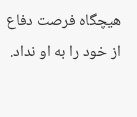هيچگاه فرصت دفاع از خود را به او نداد.